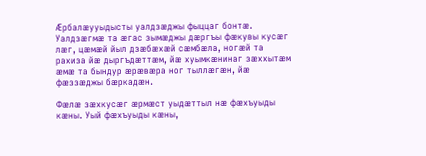Æрбалæууыдысты уалдзæджы фыццаг бонтæ. Уалдзæгмæ та æгас зымæджы дæргъы фæкувы кусæг лæг, цæмæй йыл дзæбæхæй сæмбæла, ногæй та рахиза йæ дыргъдæттæм, йæ хуымкæнинаг зæххытæм æмæ та бындур æрæвæра ног тыллæгæн, йæ фæззæджы бæркадæн.

Фæлæ зæхкусæг æрмæст уыдæттыл нæ фæхъуыды кæны. Уый фæхъуыды кæны,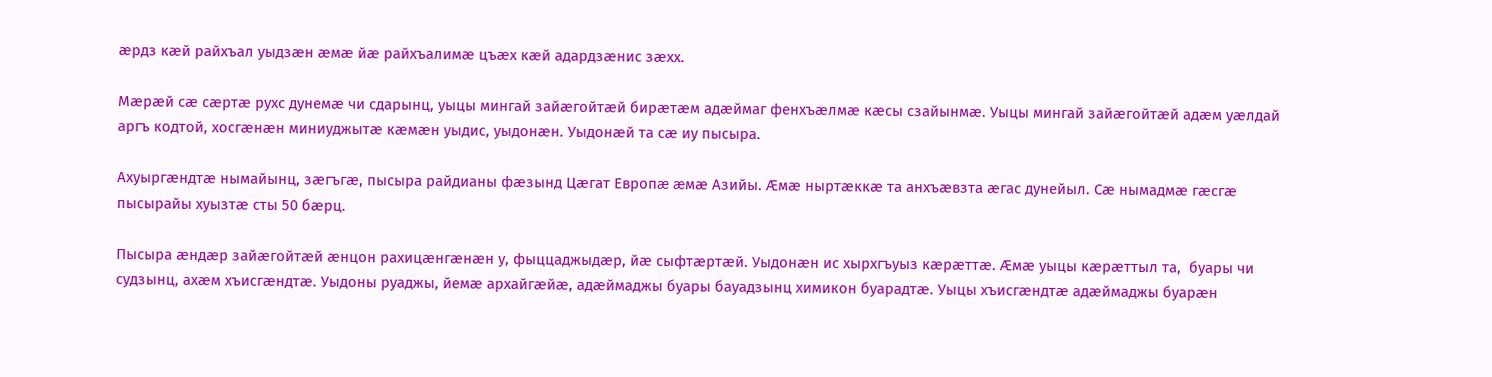æрдз кæй райхъал уыдзæн æмæ йæ райхъалимæ цъæх кæй адардзæнис зæхх.

Мæрæй сæ сæртæ рухс дунемæ чи сдарынц, уыцы мингай зайæгойтæй бирæтæм адæймаг фенхъæлмæ кæсы сзайынмæ. Уыцы мингай зайæгойтæй адæм уæлдай аргъ кодтой, хосгæнæн миниуджытæ кæмæн уыдис, уыдонæн. Уыдонæй та сæ иу пысыра.

Ахуыргæндтæ нымайынц, зæгъгæ, пысыра райдианы фæзынд Цæгат Европæ æмæ Азийы. Æмæ ныртæккæ та анхъæвзта æгас дунейыл. Сæ нымадмæ гæсгæ пысырайы хуызтæ сты 50 бæрц.

Пысыра æндæр зайæгойтæй æнцон рахицæнгæнæн у, фыццаджыдæр, йæ сыфтæртæй. Уыдонæн ис хырхгъуыз кæрæттæ. Æмæ уыцы кæрæттыл та,  буары чи судзынц, ахæм хъисгæндтæ. Уыдоны руаджы, йемæ архайгæйæ, адæймаджы буары бауадзынц химикон буарадтæ. Уыцы хъисгæндтæ адæймаджы буарæн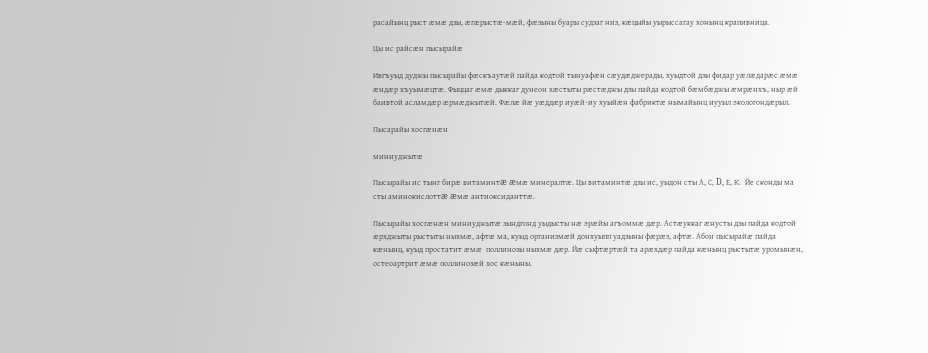расайынц рыст æмæ дзы, æгæрыстæ-мæй, фæзыны буары судзаг низ, кæцыйы уырыссагау хонынц крапивница.

Цы ис райсæн пысырайæ

Ивгъуыд дуджы пысырайы фæскъаутæй пайда кодтой тынуафæн сæудæджерады, хуыдтой дзы фидар уæлæдарæс æмæ æндæр хъуымæцтæ. Фыццаг æмæ дыккаг дунеон хæстыты рæстæджы дзы пайда кодтой бæмбæджы æмрæнхъ, ныр æй баивтой асламдæр æрмæджытæй. Фæлæ йæ уæддæр иуæй-иу хуыйæн фабриктæ нымайынц иууыл экологондæрыл.

Пысарайы хосгæнæн

миниуджытæ

Пысырайы ис тынг бирæ витаминтæ æмæ минералтæ. Цы витаминтæ дзы ис, уыдон сты А, С, D, Е, К.  Йе сконды ма сты аминокислоттæ æмæ антиоксиданттæ.

Пысырайы хосгæнæн миниуджытæ зындгонд уыдысты нæ эрæйы агъоммæ дæр. Астæуккаг æнусты дзы пайда кодтой æрхджыты рыстыты ныхмæ, афтæ ма, куыд организмæй донхуыпп уадзыны фæрæз, афтæ. Абон пысырайæ пайда кæнынц, куыд простатит æмæ  поллинозы ныхмæ дæр. Йæ сыфтæртæй та арæхдæр пайда кæнынц рыстытæ уромынæн, остеоартрит æмæ поллинозæй хос кæныны.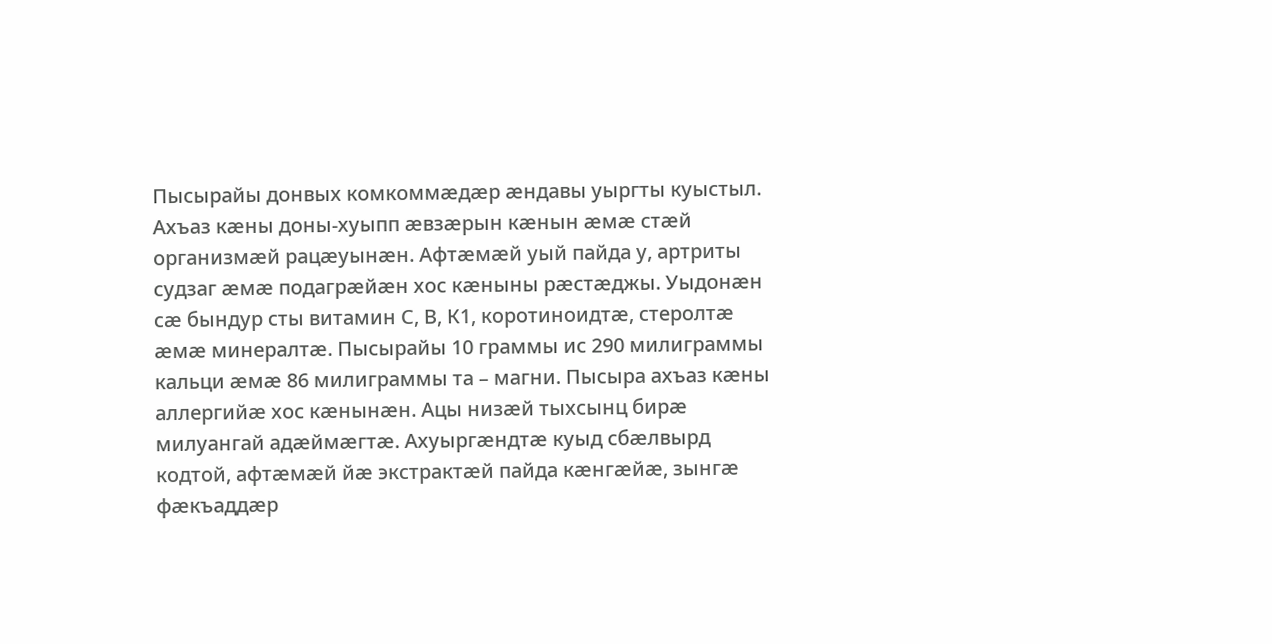Пысырайы донвых комкоммæдæр æндавы уыргты куыстыл. Ахъаз кæны доны-хуыпп æвзæрын кæнын æмæ стæй организмæй рацæуынæн. Афтæмæй уый пайда у, артриты судзаг æмæ подагрæйæн хос кæныны рæстæджы. Уыдонæн сæ бындур сты витамин С, В, К1, коротиноидтæ, стеролтæ æмæ минералтæ. Пысырайы 10 граммы ис 290 милиграммы кальци æмæ 86 милиграммы та – магни. Пысыра ахъаз кæны аллергийæ хос кæнынæн. Ацы низæй тыхсынц бирæ милуангай адæймæгтæ. Ахуыргæндтæ куыд сбæлвырд кодтой, афтæмæй йæ экстрактæй пайда кæнгæйæ, зынгæ фæкъаддæр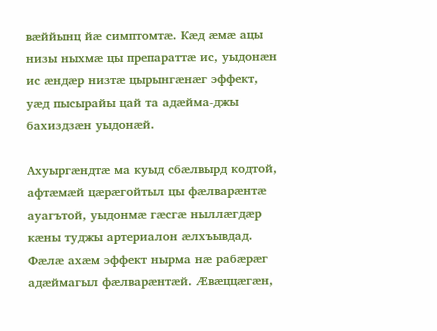вæййынц йæ симптомтæ. Кæд æмæ ацы низы ныхмæ цы препараттæ ис, уыдонæн ис æндæр низтæ цырынгæнæг эффект, уæд пысырайы цай та адæйма-джы бахиздзæн уыдонæй.

Ахуыргæндтæ ма куыд сбæлвырд кодтой, афтæмæй цæрæгойтыл цы фæлварæнтæ ауагътой, уыдонмæ гæсгæ ныллæгдæр кæны туджы артериалон æлхъывдад. Фæлæ ахæм эффект нырма нæ рабæрæг адæймагыл фæлварæнтæй. Æвæццæгæн,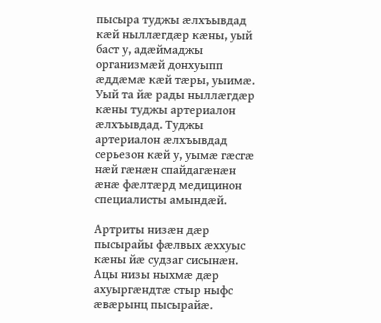пысыра туджы æлхъывдад кæй ныллæгдæр кæны, уый баст у, адæймаджы организмæй донхуыпп æддæмæ кæй тæры, уыимæ. Уый та йæ рады ныллæгдæр кæны туджы артериалон æлхъывдад. Туджы артериалон æлхъывдад серьезон кæй у, уымæ гæсгæ нæй гæнæн спайдагæнæн æнæ фæлтæрд медицинон специалисты амындæй.

Артриты низæн дæр пысырайы фæлвых æххуыс кæны йæ судзаг сисынæн. Ацы низы ныхмæ дæр ахуыргæндтæ стыр ныфс æвæрынц пысырайæ.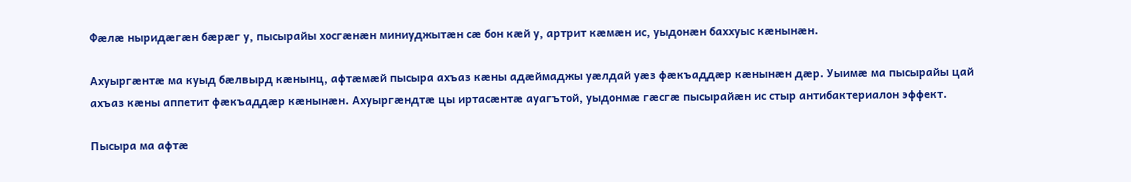Фæлæ ныридæгæн бæрæг у, пысырайы хосгæнæн миниуджытæн сæ бон кæй у, артрит кæмæн ис, уыдонæн баххуыс кæнынæн.

Ахуыргæнтæ ма куыд бæлвырд кæнынц, афтæмæй пысыра ахъаз кæны адæймаджы уæлдай уæз фæкъаддæр кæнынæн дæр. Уыимæ ма пысырайы цай ахъаз кæны аппетит фæкъаддæр кæнынæн. Ахуыргæндтæ цы иртасæнтæ ауагътой, уыдонмæ гæсгæ пысырайæн ис стыр антибактериалон эффект.

Пысыра ма афтæ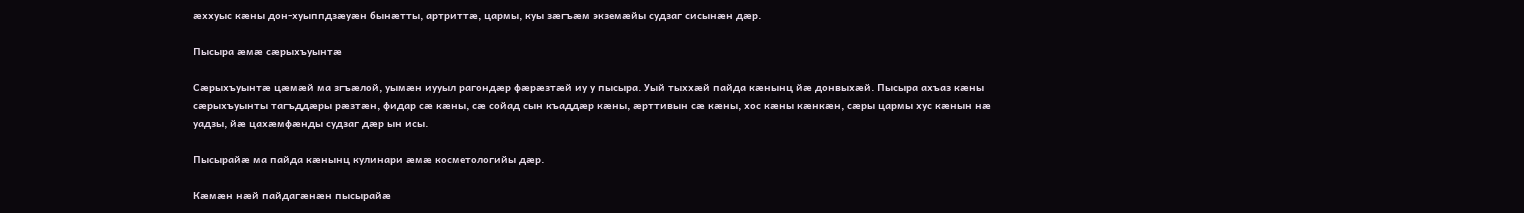æххуыс кæны дон-хуыппдзæуæн бынæтты, артриттæ, цармы, куы зæгъæм экземæйы судзаг сисынæн дæр.

Пысыра æмæ сæрыхъуынтæ

Сæрыхъуынтæ цæмæй ма згъæлой, уымæн иууыл рагондæр фæрæзтæй иу у пысыра. Уый тыххæй пайда кæнынц йæ донвыхæй. Пысыра ахъаз кæны сæрыхъуынты тагъддæры рæзтæн, фидар сæ кæны, сæ сойад сын къаддæр кæны, æрттивын сæ кæны, хос кæны кæнкæн, сæры цармы хус кæнын нæ уадзы, йæ цахæмфæнды судзаг дæр ын исы.

Пысырайæ ма пайда кæнынц кулинари æмæ косметологийы дæр.

Кæмæн нæй пайдагæнæн пысырайæ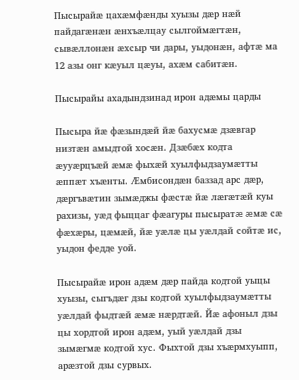Пысырайæ цахæмфæнды хуызы дæр нæй пайдагæнæн æнхъæлцау сылгоймæгтæн, сывæллонæн æхсыр чи дары, уыдонæн, афтæ ма 12 азы онг кæуыл цæуы, ахæм сабитæн.

Пысырайы ахадындзинад ирон адæмы царды

Пысыра йæ фæзындæй йæ бахусмæ дзæвгар низтæн амыдтой хосæн. Дзæбæх кодта æууæрцъæй æмæ фыхæй хуылфыдзаумæтты æппæт хъæнты. Æмбисондæн баззад арс дæр, дæргъвæтин зымæджы фæстæ йæ лæгæтæй куы рахизы, уæд фыццаг фæагуры пысыратæ æмæ сæ фæхæры, цæмæй, йæ уæлæ цы уæлдай сойтæ ис, уыдон федде уой.

Пысырайæ ирон адæм дæр пайда кодтой уыцы хуызы, сыгъдæг дзы кодтой хуылфыдзаумæтты уæлдай фыдтæй æмæ нæрдтæй. Йæ афоныл дзы цы хордтой ирон адæм, уый уæлдай дзы зымæгмæ кодтой хус. Фыхтой дзы хъæрмхуыпп, арæзтой дзы сурвых.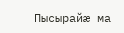Пысырайæ ма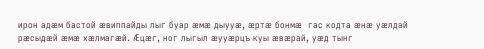ирон адæм бастой æвиппайды лыг буар æмæ дыууæ, æртæ бонмæ  гас кодта æнæ уæлдай рæсыдæй æмæ хæлмагæй. Æцæг, ног лыгыл æууæрцъ куы æвæрай, уæд тынг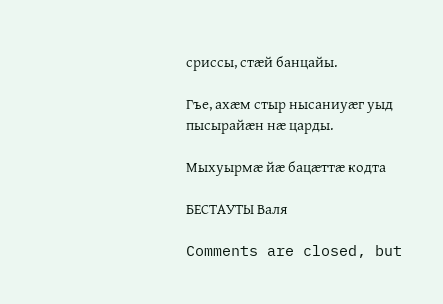сриссы, стæй банцайы.

Гъе, ахæм стыр нысаниуæг уыд пысырайæн нæ царды.

Мыхуырмæ йæ бацæттæ кодта

БЕСТАУТЫ Валя

Comments are closed, but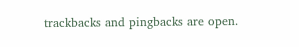trackbacks and pingbacks are open.